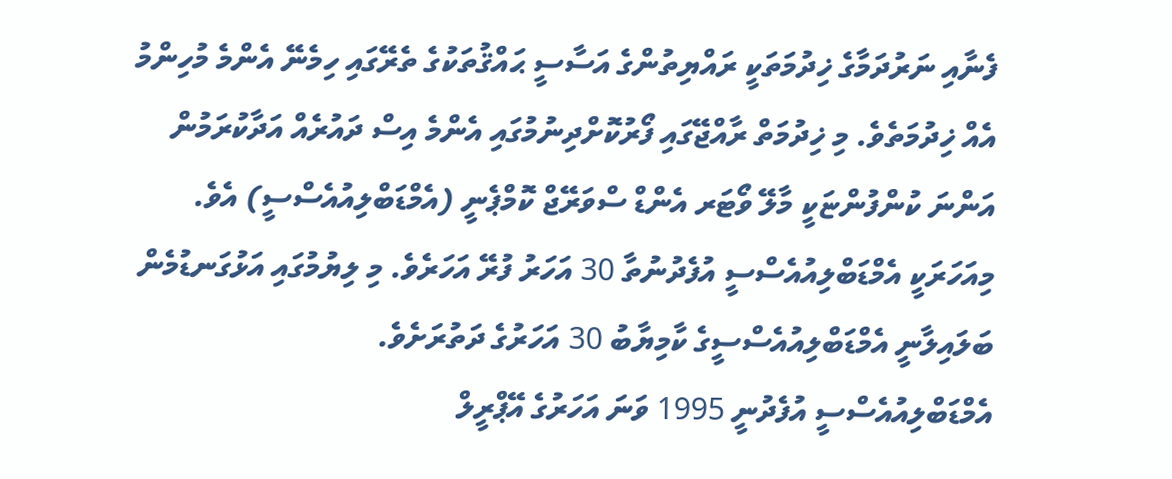ފެނާއި ނަރުދަމާގެ ޚިދުމަތަކީ ރައްޔިތުންގެ އަސާސީ ޙައްޤުތަކުގެ ތެރޭގައި ހިމެނޭ އެންމެ މުހިންމު އެއް ޚިދުމަތެވެ. މި ޚިދުމަތް ރާއްޖޭގައި ފޯރުކޮށްދިނުމުގައި އެންމެ އިސް ދައުރެއް އަދާކުރަމުން އަންނަ ކުންފުންޏަކީ މާލޭ ވޯޓަރ އެންޑް ސްވަރޭޖް ކޮމްޕެނީ (އެމްޑަބްލިއުއެސްސީ) އެވެ. މިއަހަރަކީ އެމްޑަބްލިއުއެސްސީ އުފެދުނުތާ 30 އަހަރު ފުރޭ އަހަރެވެ. މި ލިޔުމުގައި އަޅުގަނޑުމެން ބަލައިލާނީ އެމްޑަބްލިއުއެސްސީގެ ކާމިޔާބު 30 އަހަރުގެ ދަތުރަށެވެ.
އެމްޑަބްލިއުއެސްސީ އުފެދުނީ 1995 ވަނަ އަހަރުގެ އޭޕްރީލް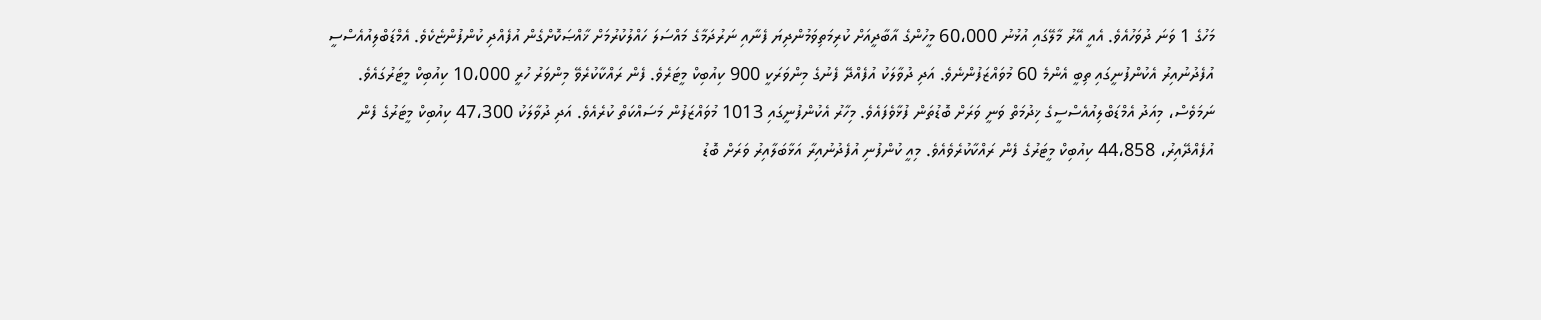މަހުގެ 1 ވަނަ ދުވަހުއެވެ. އެއީ އޭރު މާލޭގައި އުޅުނު 60،000 މީހުންގެ އާބާދީއަށް ކުރިމަތިވަމުންދިޔަ ފެނާއި ނަރުދަމާގެ މައްސަލަ ހައްލުކުރުމަށް ޚާއްޞަކޮށްގެން އުފެއްދި ކުންފުންޏެކެވެ. އެމްޑަބްލިއުއެސްސީ އުފެދުނުއިރު އެކުންފުނީގައި ތިބީ އެންމެ 60 މުވައްޒަފުންނެވެ. އަދި ދުވާލަކު އުފެއްދޭ ފެނުގެ މިންވަރަކީ 900 ކިއުބިކް މީޓަރެވެ. ފެން ރައްކާކުރެވޭ މިންވަރު ހުރީ 10،000 ކިއުބިކް މީޓަރުގައެވެ.
ނަމަވެސް، މިއަދު އެމްޑަބްލިއުއެސްސީގެ ޚިދުމަތް ވަނީ ވަރަށް ބޮޑުތަން ފުޅާވެފައެވެ. މިހާރު އެކުންފުނީގައި 1013 މުވައްޒަފުން މަސައްކަތް ކުރެއެވެ. އަދި ދުވާލަކު 47،300 ކިއުބިކް މީޓަރުގެ ފެން އުފެއްދޭއިރު، 44،858 ކިއުބިކް މީޓަރުގެ ފެން ރައްކާކުރެވެއެވެ. މިއީ ކުންފުނި އުފެދުނުއިރާ އަޅާބަލާއިރު ވަރަށް ބޮޑު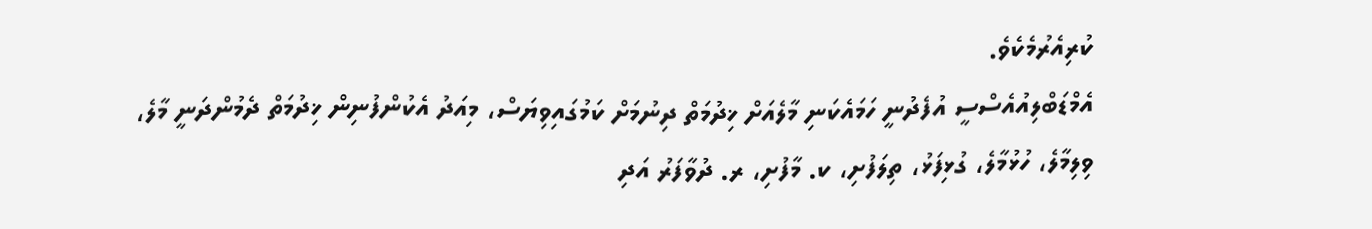ކުރިއެރުމެކެވެ.
އެމްޑަބްލިއުއެސްސީ އުފެދުނީ ހަމައެކަނި މާލެއަށް ޚިދުމަތް ދިނުމަށް ކަމުގައިވިޔަސް، މިއަދު އެކުންފުނިން ޚިދުމަތް ދެމުންދަނީ މާލެ، ވިލިމާލެ، ހުޅުމާލެ، ގުޅިފަޅު، ތިލަފުށި، ކ. މާފުށި، ރ. ދުވާފަރު އަދި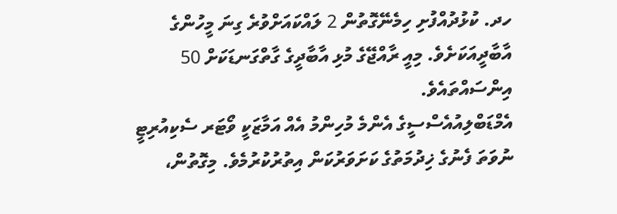ހދ. ކުޅުދުއްފުށި ހިމެނޭގޮތުން 2 ލައްކައަށްވުރެ ގިނަ މީހުންގެ އާބާދީއަކަށެވެ. މިއީ ރާއްޖޭގެ މުޅި އާބާދީގެ ގާތްގަނޑަކަށް 50 އިންސައްތައެވެ.
އެމްޑަބްލިއުއެސްސީގެ އެންމެ މުހިންމު އެއް އަމާޒަކީ ވޯޓަރ ސެކިއުރިޓީ ނުވަތަ ފެނުގެ ޚިދުމަތުގެ ކަށަވަރުކަން އިތުރުކުރުމެވެ. މިގޮތުން،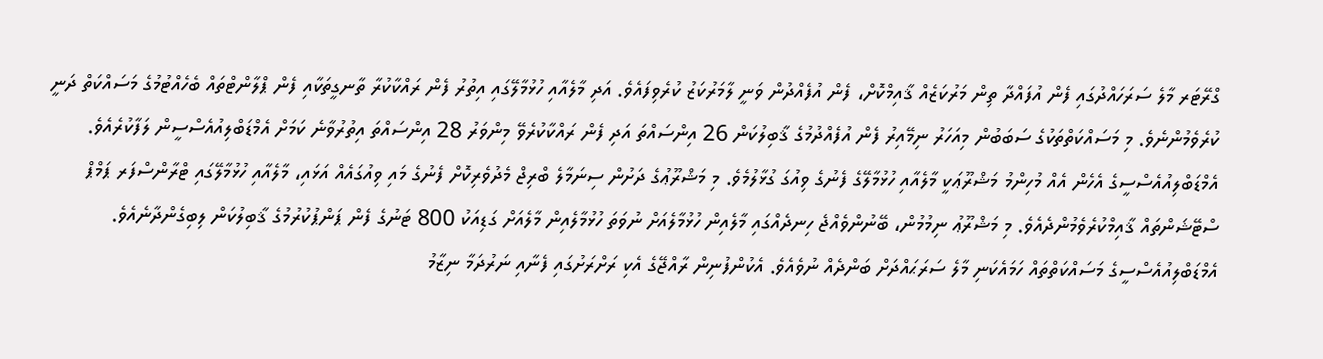ގްރޭޓަރ މާލެ ސަރަހައްދުގައި ފެން އުފައްދާ ތިން މަރުކަޒެއް ޤާއިމްކޮށް، ފެން އުފެއްދުން ވަނީ ލާމަރުކަޒު ކުރެވިފައެވެ. އަދި މާލެއާއި ހުޅުމާލޭގައި އިތުރު ފެން ރައްކާކުރާ ތާނގީތަކާއި ފެން ޕްލާންޓްތައް ބެހެއްޓުމުގެ މަސައްކަތް ދަނީ ކުރެވެމުންނެވެ. މި މަސައްކަތްތަކުގެ ސަބަބުން މިއަހަރު ނިމޭއިރު ފެން އުފެއްދުމުގެ ޤާބިލުކަން 26 އިންސައްތަ އަދި ފެން ރައްކާކުރެވޭ މިންވަރު 28 އިންސައްތަ އިތުރުވާނެ ކަމަށް އެމްޑަބްލިއުއެސްސީން ލަފާކުރެއެވެ.
އެމްޑަބްލިއުއެސްސީގެ އެހެން އެއް މުހިންމު މަޝްރޫޢަކީ މާލެއާއި ހުޅުމާލޭގެ ފެނުގެ ވިއުގަ ގުޅާލުމެވެ. މި މަޝްރޫޢުގެ ދަށުން ސިނަމާލެ ބްރިޖް މެދުވެރިކޮށް ފެނުގެ މައި ވިއުގައެއް އަޅައި، މާލެއާއި ހުޅުމާލޭގައި ޓްރާންސްފަރ ޕަމްޕް ސްޓޭޝަންތައް ޤާއިމްކުރެވެމުންދެއެވެ. މި މަޝްރޫޢު ނިމުމުން، ބޭނުންވެއްޖެ ހިނދެއްގައި މާލެއިން ހުޅުމާލެއަށް ނުވަތަ ހުޅުމާލެއިން މާލެއަށް ގަޑިއަކު 800 ޓަނުގެ ފެން ޕަންޕުކުރުމުގެ ޤާބިލުކަން ލިބިގެންދާނެއެވެ.
އެމްޑަބްލިއުއެސްސީގެ މަސައްކަތްތައް ހަމައެކަނި މާލެ ސަރަޙައްދަށް ބަންދެއް ނުވެއެވެ. އެކުންފުނިން ރާއްޖޭގެ އެކި ރަށްރަށުގައި ފެނާއި ނަރުދަމާ ނިޒާމު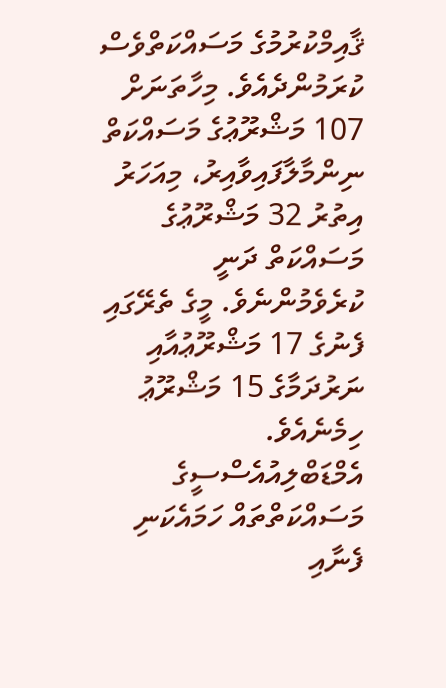ޤާއިމްކުރުމުގެ މަސައްކަތްވެސް ކުރަމުންދެއެވެ. މިހާތަނަށް 107 މަޝްރޫޢުގެ މަސައްކަތް ނިންމާލާފައިވާއިރު، މިއަހަރު އިތުރު 32 މަޝްރޫޢުގެ މަސައްކަތް ދަނީ ކުރެވެމުންނެވެ. މީގެ ތެރޭގައި ފެނުގެ 17 މަޝްރޫޢުއާއި ނަރުދަމާގެ 15 މަޝްރޫޢު ހިމެނެއެވެ.
އެމްޑަބްލިއުއެސްސީގެ މަސައްކަތްތައް ހަމައެކަނި ފެނާއި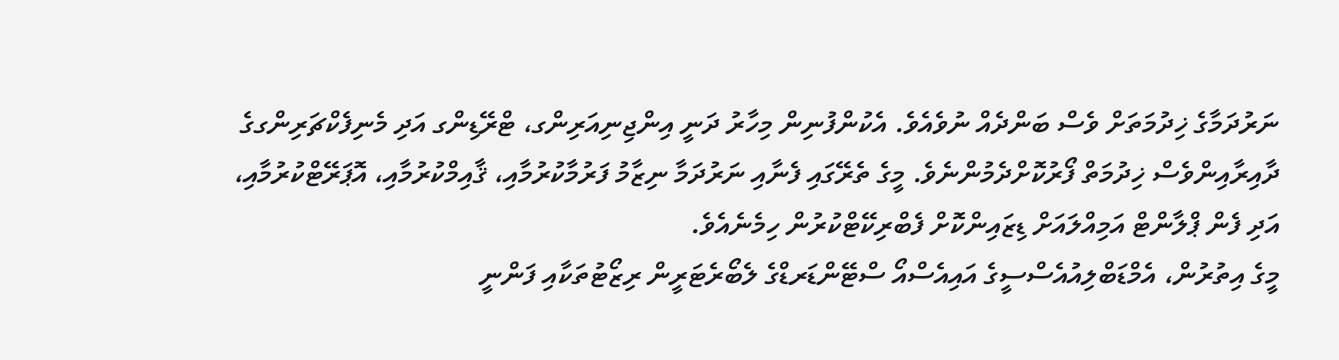ނަރުދަމާގެ ޚިދުމަތަށް ވެސް ބަންދެއް ނުވެއެވެ. އެކުންފުނިން މިހާރު ދަނީ އިންޖިނިއަރިންގ، ޓްރޭޑިންގ އަދި މެނިފެކްޗަރިންގގެ ދާއިރާއިންވެސް ޚިދުމަތް ފޯރުކޮށްދެމުންނެވެ. މީގެ ތެރޭގައި ފެނާއި ނަރުދަމާ ނިޒާމު ފަރުމާކުރުމާއި، ޤާއިމްކުރުމާއި، އޮޕަރޭޓްކުރުމާއި، އަދި ފެން ޕްލާންޓް އަމިއްލައަށް ޑިޒައިންކޮށް ފެބްރިކޭޓްކުރުން ހިމެނެއެވެ.
މީގެ އިތުރުން، އެމްޑަބްލިއުއެސްސީގެ އައިއެސްއޯ ސްޓޭންޑަރޑްގެ ލެބޯރެޓަރީން ރިޒޯޓުތަކާއި ފަންނީ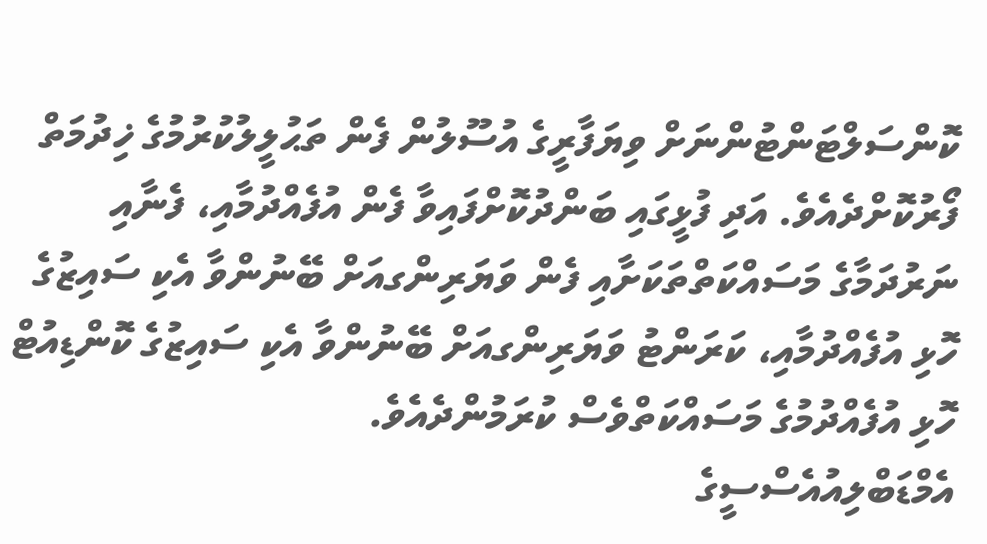ކޮންސަލްޓަންޓުންނަށް ވިޔަފާރީގެ އުސޫލުން ފެން ތަޙުލީލުކުރުމުގެ ޚިދުމަތް ފޯރުކޮށްދެއެވެ. އަދި ފުޅީގައި ބަންދުކޮށްފައިވާ ފެން އުފެއްދުމާއި، ފެނާއި ނަރުދަމާގެ މަސައްކަތްތަކަށާއި ފެން ވަޔަރިންގއަށް ބޭނުންވާ އެކި ސައިޒުގެ ހޮޅި އުފެއްދުމާއި، ކަރަންޓު ވަޔަރިންގއަށް ބޭނުންވާ އެކި ސައިޒުގެ ކޮންޑިއުޓް ހޮޅި އުފެއްދުމުގެ މަސައްކަތްވެސް ކުރަމުންދެއެވެ.
އެމްޑަބްލިއުއެސްސީގެ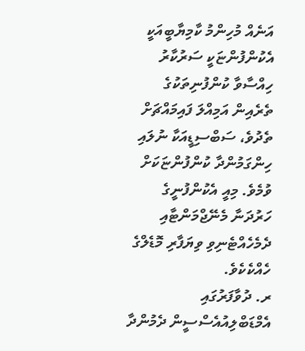އަނެއް މުހިންމު ކާމިޔާބީއަކީ އެކުންފުންޏަކީ ސަރުކާރު ހިއްސާވާ ކުންފުނިތަކުގެ ތެރެއިން އަމިއްލަ ފައިމައްޗަށް ތެދުވެ، ސަބްސިޑީއަކާ ނުލައި ހިންގަމުންދާ ކުންފުންޏަކަށް ވުމެވެ. މިއީ އެކުންފުނީގެ ހަރުދަނާ މެނޭޖްމަންޓާއި ދެމެހެއްޓެނިވި ވިޔަފާރި މޮޑެލްގެ ހެއްކެކެވެ.
ރ. ދުވާފަރުގައި އެމްޑަބްލިއުއެސްސީން ދެމުންދާ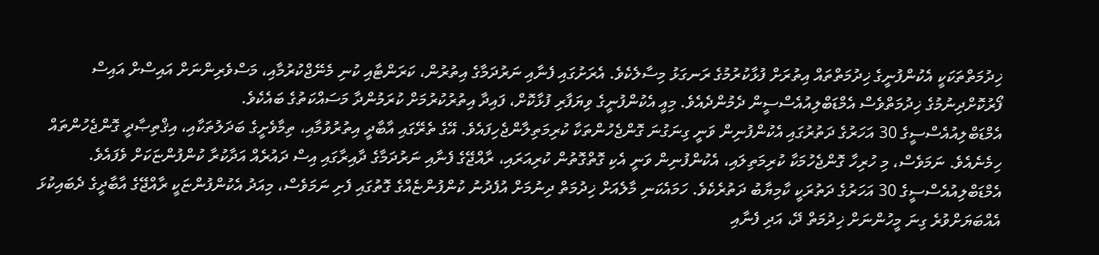ޚިދުމަތްތަކަކީ އެކުންފުނީގެ ޚިދުމަތްތައް އިތުރަށް ފުޅާކުރުމުގެ ރަނގަޅު މިސާލެކެވެ. އެރަށުގައި ފެނާއި ނަރުދަމާގެ އިތުރުން، ކަރަންޓާއި ކުނި މެނޭޖްކުރުމާއި، މަސްވެރިންނަށް އައިސްށް އައިސް ފޯރުކޮށްދިނުމުގެ ޚިދުމަތްވެސް އެމްޑަބްލިއުއެސްސީން ދެމުންދެއެވެ. މިއީ އެކުންފުނީގެ ވިޔަފާރި ފުޅާކޮށް، ފައިދާ އިތުރުކުރުމަށް ކުރަމުންދާ މަސައްކަތުގެ ބައެކެވެ.
އެމްޑަބްލިއުއެސްސީގެ 30 އަހަރުގެ ދަތުރުގައި އެކުންފުނިން ވަނީ ގިނަގުނަ ގޮންޖެހުންތަކާ ކުރިމަތިލާންޖެހިފައެވެ. އޭގެ ތެރޭގައި އާބާދީ އިތުރުވުމާއި، ތިމާވެށީގެ ބަދަލުތަކާއި، އިޤްތިޞާދީ ގޮންޖެހުންތައް ހިމެނެއެވެ. ނަމަވެސް، މި ހުރިހާ ގޮންޖެހުމަކާ ކުރިމަތިލައި، އެކުންފުނިން ވަނީ އެކި ގޮތްގޮތުން ކުރިއަރައި، ރާއްޖޭގެ ފެނާއި ނަރުދަމާގެ ދާއިރާގައި އިސް ދައުރެއް އަދާކުރާ ކުންފުންޏަކަށް ވެފައެވެ.
އެމްޑަބްލިއުއެސްސީގެ 30 އަހަރުގެ ދަތުރަކީ ކާމިޔާބު ދަތުރެކެވެ. ހަމައެކަނި މާލެއަށް ޚިދުމަތް ދިނުމަށް އުފެދުނު ކުންފުންޏެއްގެ ގޮތުގައި ފެށި ނަމަވެސް، މިއަދު އެކުންފުންޏަކީ ރާއްޖޭގެ އާބާދީގެ ދެބައިކުޅަ އެއްބަޔަށްވުރެ ގިނަ މީހުންނަށް ޚިދުމަތް ދޭ، އަދި ފެނާއި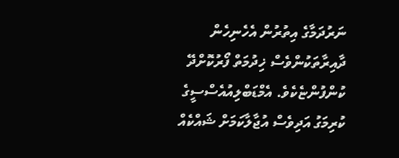ނަރުދަމާގެ އިތުރުން އެހެނިހެން ދާއިރާތަކުންވެސް ޚިދުމަތް ފޯރުކޮށްދޭ ކުންފުންޏެކެވެ. އެމްޑަބްލިއުއެސްސީގެ ކުރިމަގު އަދިވެސް އުޖާލާކަމަށް ޝައްކެއް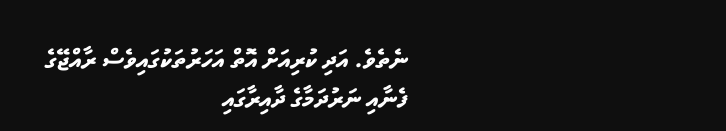ނެތެވެ. އަދި ކުރިއަށް އޮތް އަހަރުތަކުގައިވެސް ރާއްޖޭގެ ފެނާއި ނަރުދަމާގެ ދާއިރާގައި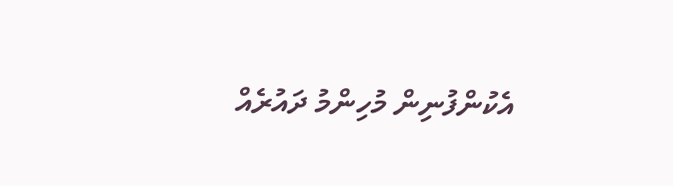އެކުންފުނިން މުހިންމު ދައުރެއް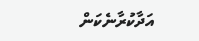އަދާކުރާނެކަން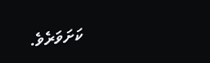ކަށަވަރެވެ.